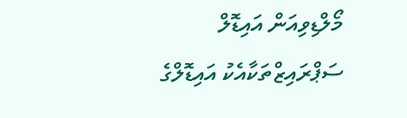މޯލްޑިވިއަން އައިޑޮލް
ސަޕްރައިޒްތަކާއެކު އައިޑޮލްގެ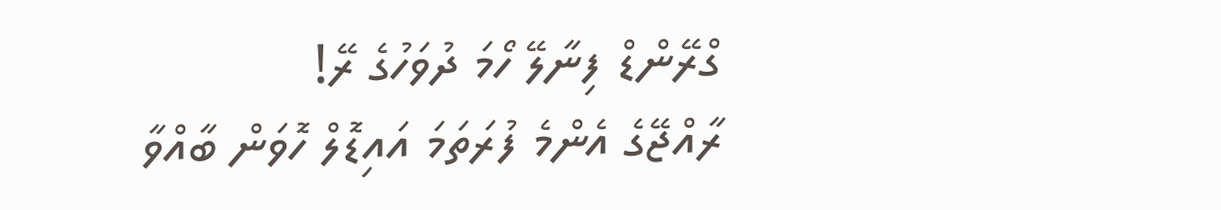ގްރޭންޑް ފިނާލޭ ހޯމަ ދުވަހުގެ ރޭ!
ރާއްޖޭގެ އެންމެ ފުރަތަމަ އައިޑޮލް ހޮވަން ބާއްވާ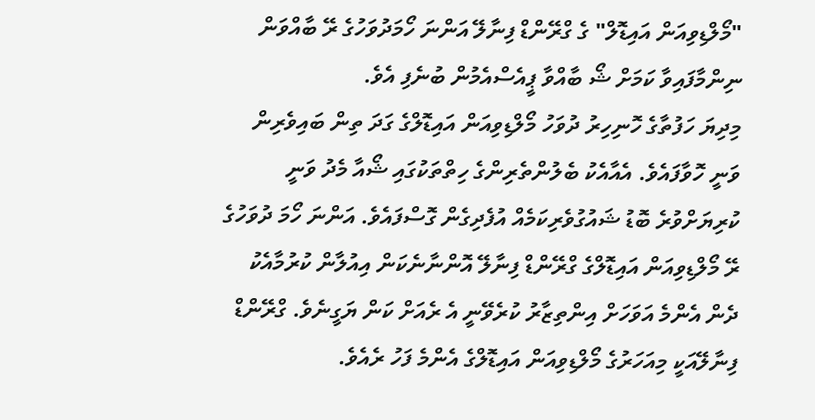"މޯލްޑިވިއަން އައިޑޮލް" ގެ ގްރޭންޑް ފިނާލޭ އަންނަ ހޯމަދުވަހުގެ ރޭ ބާއްވަން ނިންމާފައިވާ ކަމަށް ޝޯ ބާއްވާ ޕީއެސްއެމުން ބުނެފި އެވެ.
މިދިޔަ ހަފުތާގެ ހޮނިހިރު ދުވަހު މޯލްޑިވިއަން އައިޑޮލްގެ ގަދަ ތިން ބައިވެރިން ވަނީ ހޮވާފައެވެ. އެއާއެކު ބެލުންތެރިންގެ ހިތްތަކުގައި ޝޯއާ މެދު ވަނީ ކުރިޔަށްވުރެ ބޮޑު ޝައުގުވެރިކަމެއް އުފެދިގެން ގޮސްފައެވެ. އަންނަ ހޯމަ ދުވަހުގެ ރޭ މޯލްޑިވިއަން އައިޑޮލްގެ ގްރޭންޑް ފިނާލޭ އޮންނާނެކަން އިއުލާން ކުރުމާއެކު ދެން އެންމެ އަވަހަށް އިންތިޒާރު ކުރެވޭނީ އެ ރެއަށް ކަން ޔަގީނެވެ. ގްރޭންޑް ފިނާލޭއަކީ މިއަހަރުގެ މޯލްޑިވިއަން އައިޑޮލްގެ އެންމެ ފަހު ރެއެވެ.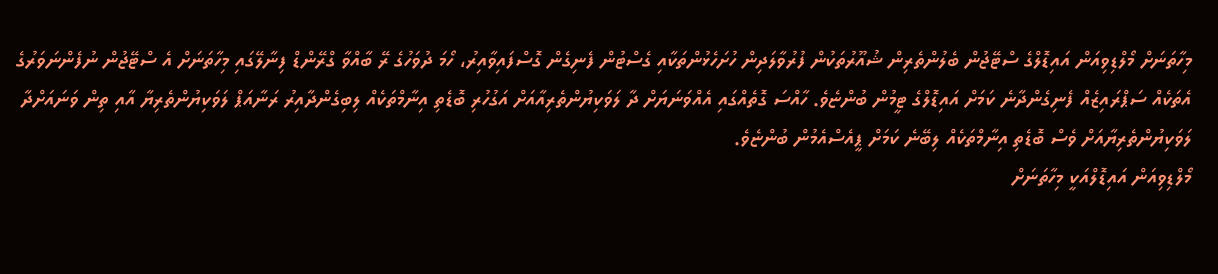މިހާތަނަށް މޯލްޑިވިއަން އައިޑޮލްގެ ސްޓޭޖުން ބެލުންތެރިން ޝުއޫރުތަކުން ފުރުވާލަދިން ހުށަހެޅުންތަކާއި ގެސްޓުން ފެނިގެން ގޮސްފައިވާއިރު، ހޯމަ ދުވަހުގެ ރޭ ބާއްވާ ގްރޭންޑް ފިނާލޭގައި މިހާތަނަށް އެ ސްޓޭޖުން ނުފެންނަވަރުގެ އެތަކެއް ސަޕްރައިޒެއް ފެނިގެންދާނެ ކަމަށް އައިޑޮލްގެ ޓީމުން ބުންޏެވެ. ހާއްސަ ގޮތެއްގައި އެއްވަނަޔަށް ދާ ލަވަކިޔުންތެރިއާއަށް އަގުހުރި ބޮޑެތި އިނާމްތަކެއް ލިބިގެންދާއިރު ރަނާއަޕް ލަވަކިޔުންތެރިޔާ އާއި ތިން ވަނައަށްދާ ލަވަކިޔުންތެރިޔާއަށް ވެސް ބޮޑެތި އިނާމްތަކެއް ލިބޭނެ ކަމަށް ޕީއެސްއެމުން ބުންޏެވެ.
މޯލްޑިވިއަން އައިޑޮލްއަކީ މިހާތަނަށް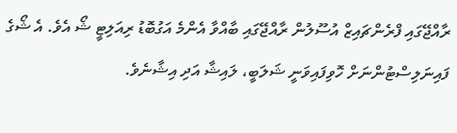ރާއްޖޭގައި ފްރެންޗައިޒް އުސޫލުން ރާއްޖޭގައި ބާއްވާ އެންމެ އަގުބޮޑު ރިއަލިޓީ ޝޯ އެވެ. އެ ޝޯގެ ފައިނަލިސްޓުންނަށް ހޮވިފައިވަނީ ޝަލަބީ، ލައިޝާ އަދި އިޝާނެވެ.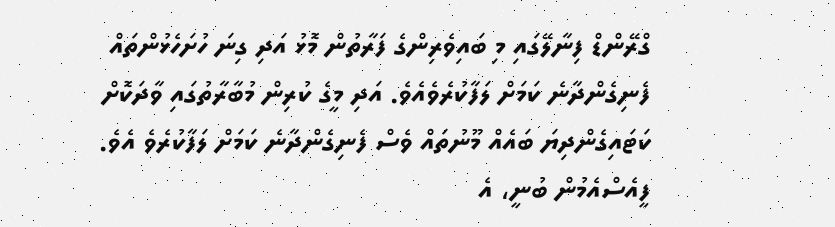ގްރޭންޑް ފިނާލޭގައި މި ބައިވެރިންގެ ފަރާތުން މޮޅު އަދި ގިނަ ހުށަހެޅުންތައް ފެނިގެންދާނެ ކަމަށް ލަފާކުރެވެއެވެ. އަދި މީގެ ކުރިން މުބާރާތުގައި ވާދަކޮށް ކަޓައިގެންދިޔަ ބައެއް މޫނުތައް ވެސް ފެނިގެންދާނެ ކަމަށް ލަފާކުރެވެ އެވެ.
ފީއެސްއެމުން ބުނީ، އެ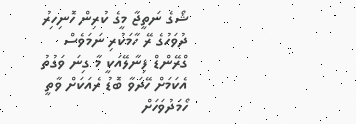ޝޯގެ ނަތީޖާ މީގެ ކުރިން ހޮނިހިރު ދުވަހުގެ ރޭ ހާމަކުރި ނަމަވެސް ގްރޭންޑް ފިނާލޭއަކީ މާ ގިނަ ވަގުތު އެކަމަށް ހޭދަވާ ބޮޑު ރެއަކަށް ވާތީ ހޯމަދުވަހަށް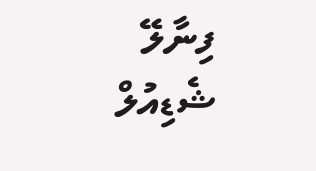ފިނާލޭ ޝެޑިއުލް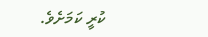ކުރީ ކަމަށެވެ.